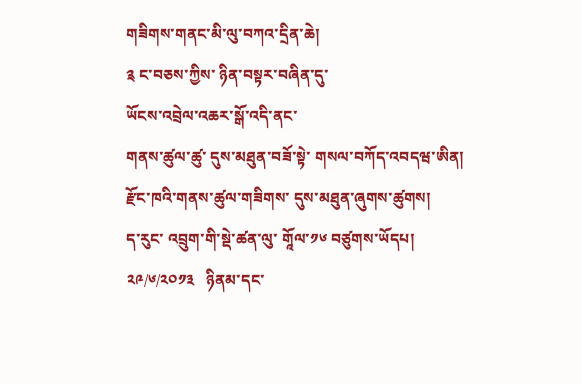གཟིགས་གནང་མི་ལུ་བཀའ་དྲིན་ཆེ།
༉ ང་བཅས་ཀྱིས་ ཉིན་བསྟར་བཞིན་དུ་
ཡོངས་འབྲེལ་འཆར་སྒོ་འདི་ནང་
གནས་ཚུལ་ཚུ་ དུས་མཐུན་བཟོ་སྟེ་ གསལ་བཀོད་འབདཝ་ཨིན།
རྫོང་ཁའི་གནས་ཚུལ་གཟིགས་ དུས་མཐུན་ཞུགས་ཚུགས།
ད་རུང་ འབྲུག་གི་སྡེ་ཚན་ལུ་ གཱོལ་༡༦ བཙུགས་ཡོདཔ།
༢༩/༦/༢༠༡༣   ཉིནམ་དང་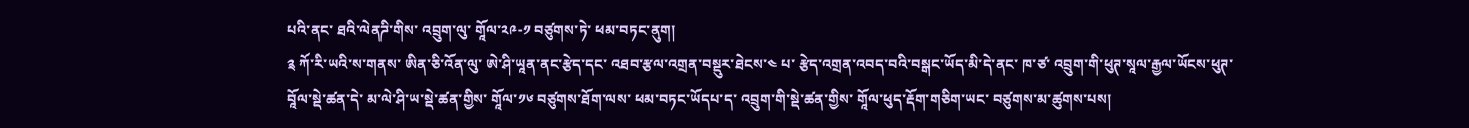པའི་ནང་ ཐའི་ལེནཌི་གིས་ འབྲུག་ལུ་ གཱོལ་༢༩-༡ བཙུགས་ཏེ་ ཕམ་བཏང་ནུག།
༉ ཀོ་རི་ཡའི་ས་གནས་ ཨིན་ཅི་འོན་ལུ་ ཨེ་ཤི་ཡཱན་ནང་རྩེད་དང་ འཐབ་རྩལ་འགྲན་བསྡུར་ཐེངས་༤ པ་ རྩེད་འགྲན་འབད་བའི་བསྒང་ཡོད་མི་དེ་ནང་ ཁ་ཙ་ འབྲུག་གི་ཕུཊ་སཱལ་རྒྱལ་ཡོངས་ཕུཊ་བཱོལ་སྡེ་ཚན་དེ་ མ་ལེ་ཤི་ཡ་སྡེ་ཚན་གྱིས་ གཱོལ་༡༦ བཙུགས་ཐོག་ལས་ ཕམ་བཏང་ཡོདཔ་ད་ འབྲུག་གི་སྡེ་ཚན་གྱིས་ གཱོལ་ཕུད་རྡོག་གཅིག་ཡང་ བཙུགས་མ་ཚུགས་པས།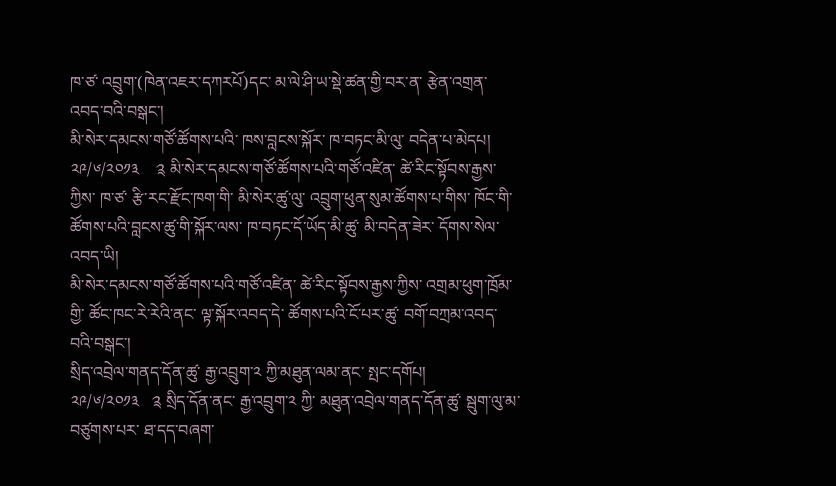ཁ་ཙ་ འབྲུག་(ཁེན་འཇར་དཀརཔོ)དང་ མ་ལེ་ཤི་ཡ་སྡེ་ཚན་གྱི་བར་ན་ རྩེན་འགྲན་འབད་བའི་བསྒང་།
མི་སེར་དམངས་གཙོ་ཚོགས་པའི་ ཁས་བླངས་སྐོར་ ཁ་བཏང་མི་ལུ་ བདེན་པ་མེདཔ།
༢༩/༦/༢༠༡༣    ༉ མི་སེར་དམངས་གཙོ་ཚོགས་པའི་གཙོ་འཛིན་ ཚེ་རིང་སྟོབས་རྒྱས་ཀྱིས་ ཁ་ཙ་ རྩི་རང་རྫོང་ཁག་གི་ མི་སེར་ཚུ་ལུ་ འབྲུག་ཕུན་སུམ་ཚོགས་པ་གིས་ ཁོང་གི་ ཚོགས་པའི་བླངས་ཚུ་གི་སྐོར་ལས་ ཁ་བཏང་དོ་ཡོད་མི་ཚུ་ མི་བདེན་ཟེར་ དོགས་སེལ་འབད་ཡི།
མི་སེར་དམངས་གཙོ་ཚོགས་པའི་གཙོ་འཛིན་ ཚེ་རིང་སྟོབས་རྒྱས་ཀྱིས་ འགྲམ་ཕུག་ཁྲོམ་གྱི་ ཚོང་ཁང་རེ་རེའི་ནང་ ལྟ་སྐོར་འབད་དེ་ ཚོགས་པའི་ངོ་པར་ཚུ་ བགོ་བཀྲམ་འབད་བའི་བསྒང་།
སྲིད་འབྲེལ་གནད་དོན་ཚུ་ རྒྱ་འབྲུག་༢ ཀྱི་མཐུན་ལམ་ནང་ སྤང་དགོཔ།
༢༩/༦/༢༠༡༣   ༉ སྲིད་དོན་ནང་ རྒྱ་འབྲུག་༢ ཀྱི་ མཐུན་འབྲེལ་གནད་དོན་ཚུ་ སྦུག་ལུ་མ་བཙུགས་པར་ ཐ་དད་བཞག་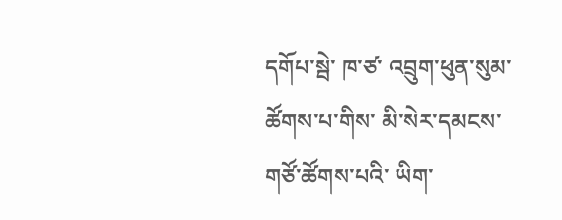དགོཔ་སྦེ་ ཁ་ཙ་ འབྲུག་ཕུན་སུམ་ཚོགས་པ་གིས་ མི་སེར་དམངས་གཙོ་ཚོགས་པའི་ ཡིག་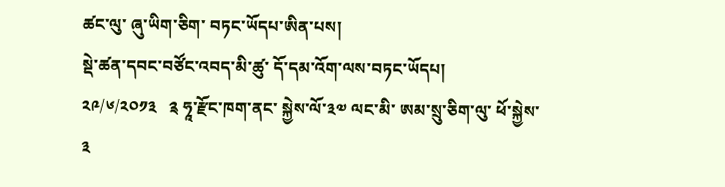ཚང་ལུ་ ཞུ་ཡིག་ཅིག་ བཏང་ཡོདཔ་ཨིན་པས།
སྡེ་ཚན་དབང་བཙོང་འབད་མི་ཚུ་ དོ་དམ་འོག་ལས་བཏང་ཡོདཔ།
༢༩/༦/༢༠༡༣   ༉ ཧཱ་རྫོང་ཁག་ནང་ སྐྱེས་ལོ་༣༧ ལང་མི་ ཨམ་སྲུ་ཅིག་ལུ་ ཕོ་སྐྱེས་༣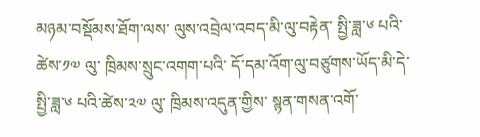མཉམ་བསྡོམས་ཐོག་ལས་ ལུས་འབྲེལ་འབད་མི་ལུ་བརྟེན་ སྤྱི་ཟླ་༦ པའི་ཚེས་༡༧ ལུ་ ཁྲིམས་སྲུང་འགག་པའི་ དོ་དམ་འོག་ལུ་བཙུགས་ཡོད་མི་དེ་ སྤྱི་ཟླ་༦ པའི་ཚེས་༢༧ ལུ་ ཁྲིམས་འདུན་གྱིས་ སྙན་གསན་འགོ་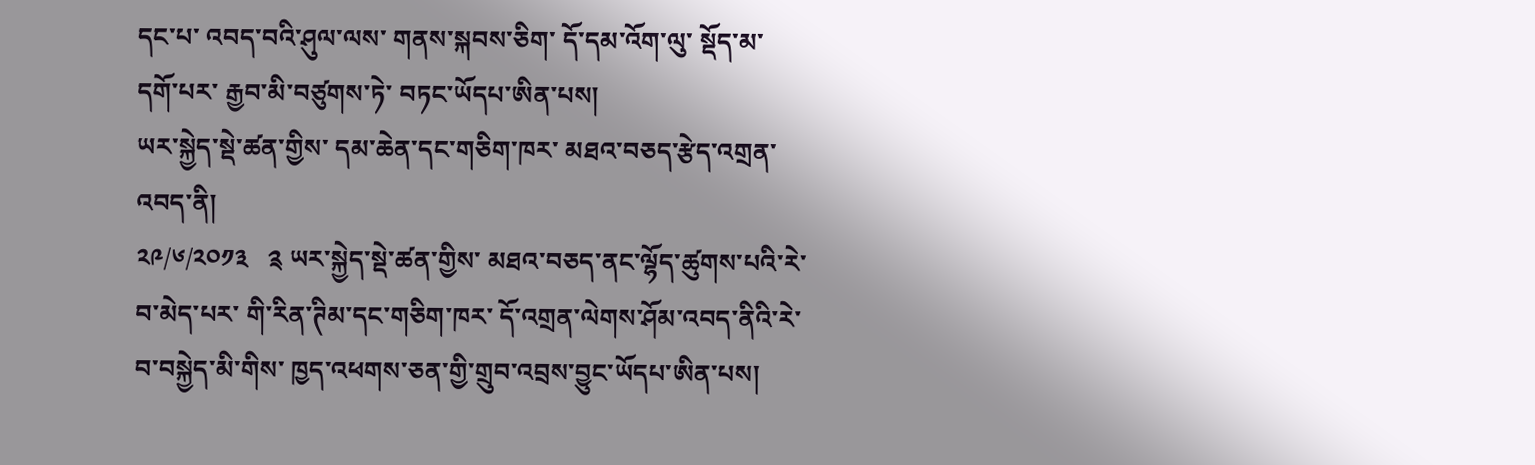དང་པ་ འབད་བའི་ཤུལ་ལས་ གནས་སྐབས་ཅིག་ དོ་དམ་འོག་ལུ་ སྡོད་མ་དགོ་པར་ རྒྱབ་མི་བཙུགས་ཏེ་ བཏང་ཡོདཔ་ཨིན་པས།
ཡར་སྐྱེད་སྡེ་ཚན་གྱིས་ དམ་ཆེན་དང་གཅིག་ཁར་ མཐའ་བཅད་རྩེད་འགྲན་འབད་ནི།
༢༩/༦/༢༠༡༣   ༉ ཡར་སྐྱེད་སྡེ་ཚན་གྱིས་ མཐའ་བཅད་ནང་ལྷོད་ཚུགས་པའི་རེ་བ་མེད་པར་ གི་རིན་ཊིམ་དང་གཅིག་ཁར་ དོ་འགྲན་ལེགས་ཤོམ་འབད་ནིའི་རེ་བ་བསྐྱེད་མི་གིས་ ཁྱད་འཕགས་ཅན་གྱི་གྲུབ་འབྲས་བྱུང་ཡོདཔ་ཨིན་པས།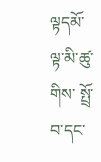ལྟདམོ་ལྟ་མི་ཚུ་གིས་ སྤྲོ་བ་དང་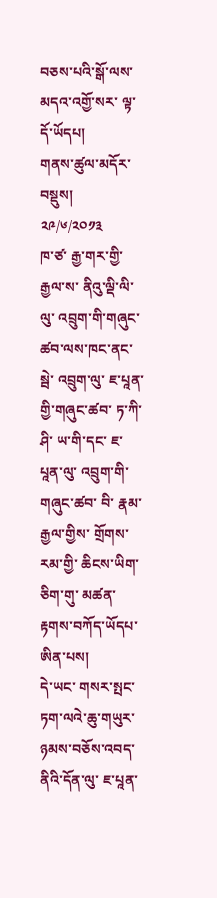བཅས་པའི་སྒོ་ལས་ མདའ་འགྱོ་སར་ ལྟ་དོ་ཡོདཔ།
གནས་ཚུལ་མདོར་བསྡུས།
༢༩/༦/༢༠༡༣
ཁ་ཙ་ རྒྱ་གར་གྱི་རྒྱལ་ས་ ནིའུ་ལྡི་ལི་ལུ་ འབྲུག་གི་གཞུང་ཚབ་ལས་ཁང་ནང་སྦེ་ འབྲུག་ལུ་ ཇ་པཱན་གྱི་གཞུང་ཚབ་ ཏ་ཀི་ཤི་ ཡ་གི་དང་ ཇ་པཱན་ལུ་ འབྲུག་གི་གཞུང་ཚབ་ བི་ རྣམ་རྒྱལ་གྱིས་ གྲོགས་རམ་གྱི་ ཆིངས་ཡིག་ཅིག་གུ་ མཚན་རྟགས་བཀོད་ཡོདཔ་ཨིན་པས།
དེ་ཡང་ གསར་སྤང་ ཏག་ལའེ་ཆུ་གཡུར་ཉམས་བཅོས་འབད་ནིའི་དོན་ལུ་ ཇ་པཱན་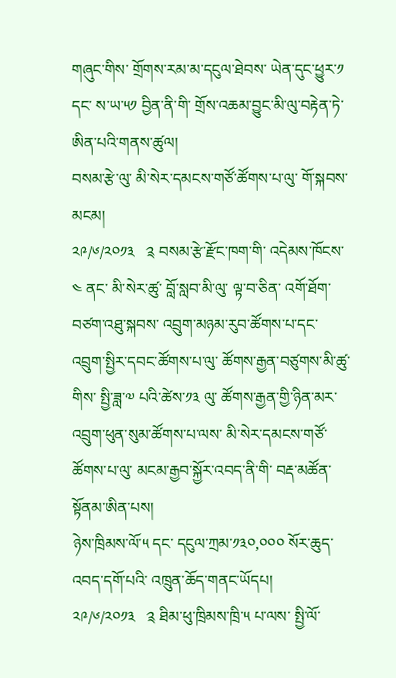གཞུང་གིས་ གྲོགས་རམ་མ་དངུལ་ཐེབས་ ཡེན་དུང་ཕྱུར་༡ དང་ ས་ཡ་༥༡ བྱིན་ནི་གི་ གྲོས་འཆམ་བྱུང་མི་ལུ་བརྟེན་ཏེ་ ཨིན་པའི་གནས་ཚུལ།
བསམ་རྩེ་ལུ་ མི་སེར་དམངས་གཙོ་ཚོགས་པ་ལུ་ གོ་སྐབས་མངམ།
༢༩/༦/༢༠༡༣   ༉ བསམ་རྩེ་རྫོང་ཁག་གི་ འདེམས་ཁོངས་༤ ནང་ མི་སེར་ཚུ་ བློ་སླབ་མི་ལུ་ ལྟ་བ་ཅིན་ འགོ་ཐོག་བཙག་འཐུ་སྐབས་ འབྲུག་མཉམ་རུབ་ཚོགས་པ་དང་ འབྲུག་སྤྱིར་དབང་ཚོགས་པ་ལུ་ ཚོགས་རྒྱན་བཙུགས་མི་ཚུ་གིས་ སྤྱི་ཟླ་༧ པའི་ཚེས་༡༣ ལུ་ ཚོགས་རྒྱན་གྱི་ཉིན་མར་ འབྲུག་ཕུན་སུམ་ཚོགས་པ་ལས་ མི་སེར་དམངས་གཙོ་ཚོགས་པ་ལུ་ མངམ་རྒྱབ་སྐྱོར་འབད་ནི་གི་ བརྡ་མཚོན་སྟོནམ་ཨིན་པས།
ཉེས་ཁྲིམས་ལོ་༥ དང་ དངུལ་ཀྲམ་༡༣༠,༠༠༠ སོར་ཆུད་འབད་དགོ་པའི་ འཁྲུན་ཆོད་གནང་ཡོདཔ།
༢༩/༦/༢༠༡༣   ༉ ཐིམ་ཕུ་ཁྲིམས་ཁྲི་༥ པ་ལས་ སྤྱི་ལོ་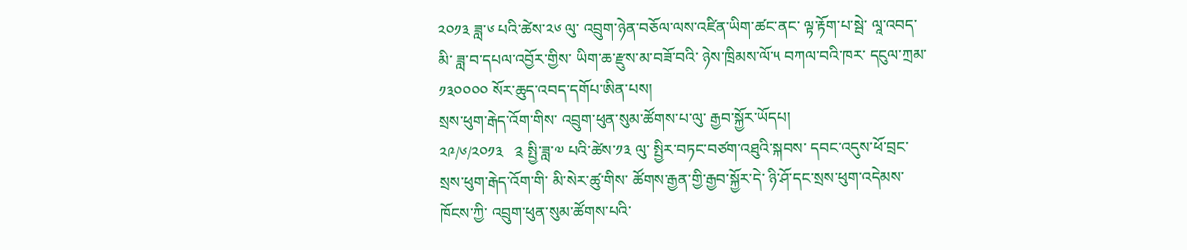༢༠༡༣ ཟླ་༦ པའི་ཚེས་༢༦ ལུ་ འབྲུག་ཉེན་བཅོལ་ལས་འཛིན་ཡིག་ཚང་ནང་ ལྟ་རྟོག་པ་སྦེ་ ལཱ་འབད་མི་ ཟླ་བ་དཔལ་འབྱོར་གྱིས་ ཡིག་ཆ་རྫུས་མ་བཟོ་བའི་ ཉེས་ཁྲིམས་ལོ་༥ བཀལ་བའི་ཁར་ དངུལ་ཀྲམ་༡༣༠༠༠༠ སོར་ཆུད་འབད་དགོཔ་ཨིན་པས།
སྲས་ཕུག་རྒེད་འོག་གིས་ འབྲུག་ཕུན་སུམ་ཚོགས་པ་ལུ་ རྒྱབ་སྐྱོར་ཡོདཔ།
༢༩/༦/༢༠༡༣   ༉ སྤྱི་ཟླ་༧ པའི་ཚེས་༡༣ ལུ་ སྤྱིར་བཏང་བཙག་འཐུའི་སྐབས་ དབང་འདུས་ཕོ་བྲང་ སྲས་ཕུག་རྒེད་འོག་གི་ མི་སེར་ཚུ་གིས་ ཚོགས་རྒྱན་གྱི་རྒྱབ་སྐྱོར་དེ་ ཉི་ཤོ་དང་སྲས་ཕུག་འདེམས་ཁོངས་ཀྱི་ འབྲུག་ཕུན་སུམ་ཚོགས་པའི་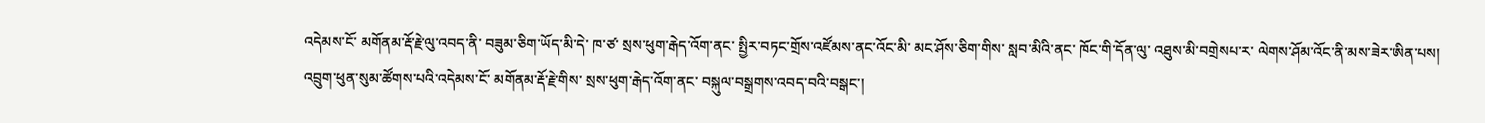འདེམས་ངོ་ མགོནམ་རྡོ་རྗེ་ལུ་འབད་ནི་ བཟུམ་ཅིག་ཡོད་མི་དེ་ ཁ་ཙ་ སྲས་ཕུག་རྒེད་འོག་ནང་ སྤྱིར་བཏང་གྲོས་འཛོམས་ནང་འོང་མི་ མང་ཤོས་ཅིག་གིས་ སླབ་མིའི་ནང་ ཁོང་གི་དོན་ལུ་ འཐུས་མི་བགྲེསཔ་ར་ ལེགས་ཤོམ་འོང་ནི་མས་ཟེར་ཨིན་པས།
འབྲུག་ཕུན་སུམ་ཚོགས་པའི་འདེམས་ངོ་ མགོནམ་རྡོ་རྗེ་གིས་ སྲས་ཕུག་རྒེད་འོག་ནང་ བསྐུལ་བསྒྲགས་འབད་བའི་བསྒང་།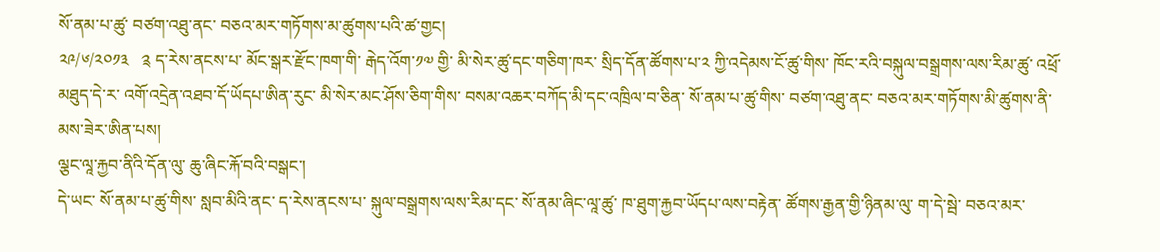སོ་ནམ་པ་ཚུ་ བཙག་འཐུ་ནང་ བཅའ་མར་གཏོགས་མ་ཚུགས་པའི་ཚ་གྱང།
༢༩/༦/༢༠༡༣   ༉ ད་རེས་ནངས་པ་ མོང་སྒར་རྫོང་ཁག་གི་ རྒེད་འོག་༡༧ གྱི་ མི་སེར་ཚུ་དང་གཅིག་ཁར་ སྲིད་དོན་ཚོགས་པ་༢ ཀྱི་འདེམས་ངོ་ཚུ་གིས་ ཁོང་རའི་བསྐུལ་བསྒྲགས་ལས་རིམ་ཚུ་ འཕྲོ་མཐུད་དེ་ར་ འགོ་འདྲེན་འཐབ་དོ་ཡོདཔ་ཨིན་རུང་ མི་སེར་མང་ཤོས་ཅིག་གིས་ བསམ་འཆར་བཀོད་མི་དང་འཁྲིལ་བ་ཅིན་ སོ་ནམ་པ་ཚུ་གིས་ བཙག་འཐུ་ནང་ བཅའ་མར་གཏོགས་མི་ཚུགས་ནི་མས་ཟེར་ཨིན་པས།
ལྕང་ལཱ་རྐྱབ་ནིའི་དོན་ལུ་ ཆུ་ཞིང་རྐོ་བའི་བསྒང་།
དེ་ཡང་ སོ་ནམ་པ་ཚུ་གིས་ སླབ་མིའི་ནང་ ད་རེས་ནངས་པ་ སྐུལ་བསྒྲགས་ལས་རིམ་དང་ སོ་ནམ་ཞིང་ལཱ་ཚུ་ ཁ་ཐུག་རྐྱབ་ཡོདཔ་ལས་བརྟེན་ ཚོགས་རྒྱན་གྱི་ཉིནམ་ལུ་ ག་དེ་སྦེ་ བཅའ་མར་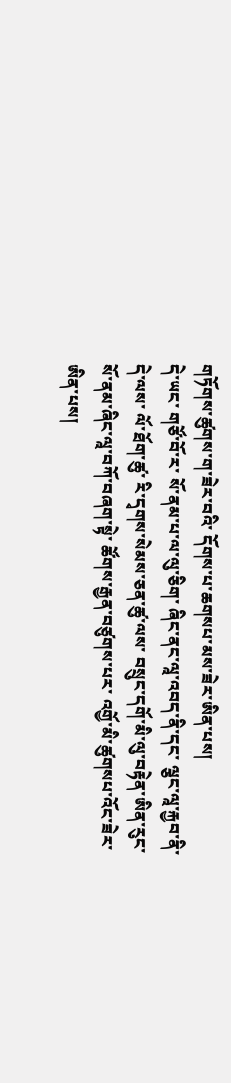གཏོགས་ཚུགས་ག་ཟེར་བའི་ དོགས་པ་ཆགསཔ་མས་ཟེར་ཨིན་པས།
དེ་ཡང་ གཙོ་བོ་ར་ སོ་ནམ་པ་ལ་ལུ་ཅིག་ ཞིང་ནང་ལཱ་འབད་ནི་དང་ ལྕང་ལཱ་རྐྱབ་ནི་ དེ་ལས་ ལོ་ཐོག་ཚུ་ རི་དྭགས་སེམས་ཅན་ཚུ་ལས་ བསྲུང་དགོ་མི་ལུ་བརྟེན་ཨིན་རུང་ སོ་ནམ་ཞིང་ལཱ་བཀོ་བཞག་སྟེ་ ཚོགས་རྒྱན་བཙུགས་པར་ འགྱོ་མི་ཚུགསཔ་འོང་ཟེར་ཨིན་པས།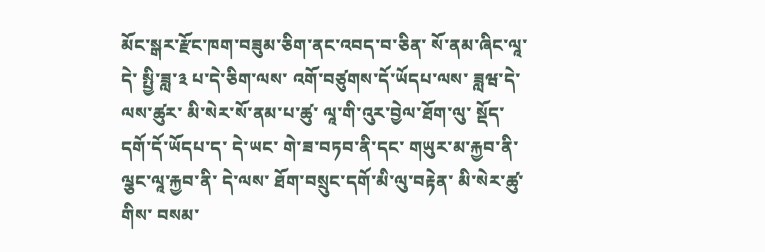མོང་སྒར་རྫོང་ཁག་བཟུམ་ཅིག་ནང་འབད་བ་ཅིན་ སོ་ནམ་ཞིང་ལཱ་དེ་ སྤྱི་ཟླ་༣ པ་དེ་ཅིག་ལས་ འགོ་བཙུགས་དོ་ཡོདཔ་ལས་ ཟླཝ་དེ་ལས་ཚུར་ མི་སེར་སོ་ནམ་པ་ཚུ་ ལཱ་གི་འུར་བྱེལ་ཐོག་ལུ་ སྡོད་དགོ་དོ་ཡོདཔ་ད་ དེ་ཡང་ གེ་ཟ་བཏབ་ནི་དང་ གཡུར་མ་རྐྱབ་ནི་ ལྕང་ལཱ་རྐྱབ་ནི་ དེ་ལས་ ཐོག་བསྲུང་དགོ་མི་ལུ་བརྟེན་ མི་སེར་ཚུ་གིས་ བསམ་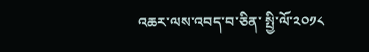འཆར་ལས་འབད་བ་ཅིན་ སྤྱི་ལོ་༢༠༡༨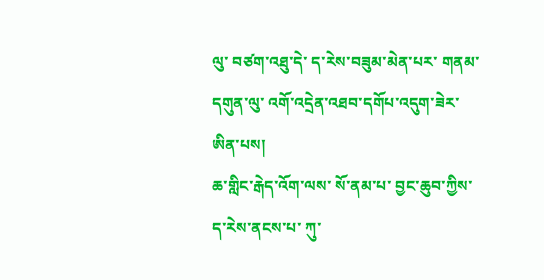ལུ་ བཙག་འཐུ་དེ་ ད་རེས་བཟུམ་མེན་པར་ གནམ་དགུན་ལུ་ འགོ་འདྲེན་འཐབ་དགོཔ་འདུག་ཟེར་ཨིན་པས།
ཆ་གླིང་རྒེད་འོག་ལས་ སོ་ནམ་པ་ བྱང་ཆུབ་ཀྱིས་ ད་རེས་ནངས་པ་ ཀུ་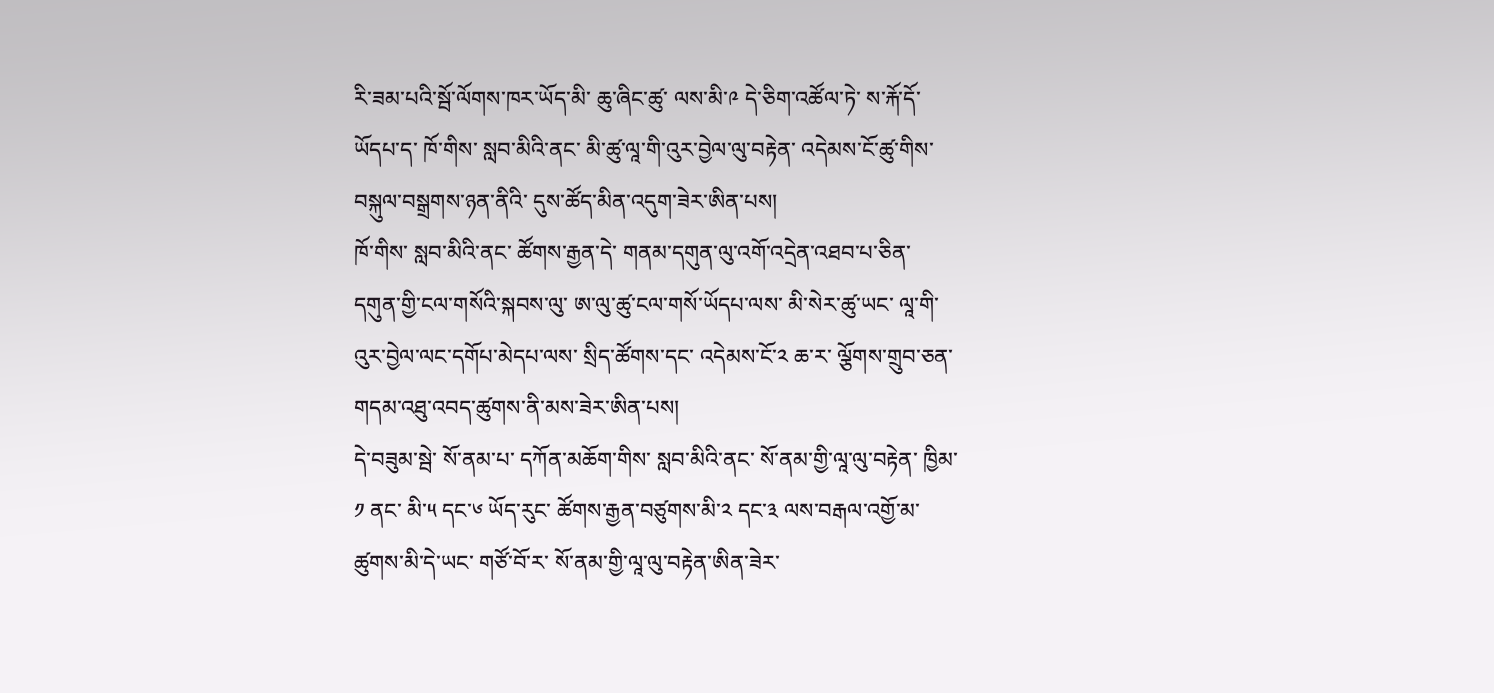རི་ཟམ་པའི་སྦོ་ལོགས་ཁར་ཡོད་མི་ ཆུ་ཞིང་ཚུ་ ལས་མི་༩ དེ་ཅིག་འཚོལ་ཏེ་ ས་རྐོ་དོ་ཡོདཔ་ད་ ཁོ་གིས་ སླབ་མིའི་ནང་ མི་ཚུ་ལཱ་གི་འུར་བྱེལ་ལུ་བརྟེན་ འདེམས་ངོ་ཚུ་གིས་ བསྐུལ་བསྒྲགས་ཉན་ནིའི་ དུས་ཚོད་མིན་འདུག་ཟེར་ཨིན་པས།
ཁོ་གིས་ སླབ་མིའི་ནང་ ཚོགས་རྒྱན་དེ་ གནམ་དགུན་ལུ་འགོ་འདྲེན་འཐབ་པ་ཅིན་ དགུན་གྱི་ངལ་གསོའི་སྐབས་ལུ་ ཨ་ལུ་ཚུ་ངལ་གསོ་ཡོདཔ་ལས་ མི་སེར་ཚུ་ཡང་ ལཱ་གི་འུར་བྱེལ་ལང་དགོཔ་མེདཔ་ལས་ སྲིད་ཚོགས་དང་ འདེམས་ངོ་༢ ཆ་ར་ ལྕོགས་གྲུབ་ཅན་གདམ་འཐུ་འབད་ཚུགས་ནི་མས་ཟེར་ཨིན་པས།
དེ་བཟུམ་སྦེ་ སོ་ནམ་པ་ དཀོན་མཆོག་གིས་ སླབ་མིའི་ནང་ སོ་ནམ་གྱི་ལཱ་ལུ་བརྟེན་ ཁྱིམ་༡ ནང་ མི་༥ དང་༦ ཡོད་རུང་ ཚོགས་རྒྱན་བཙུགས་མི་༢ དང་༣ ལས་བརྒལ་འགྱོ་མ་ཚུགས་མི་དེ་ཡང་ གཙོ་བོ་ར་ སོ་ནམ་གྱི་ལཱ་ལུ་བརྟེན་ཨིན་ཟེར་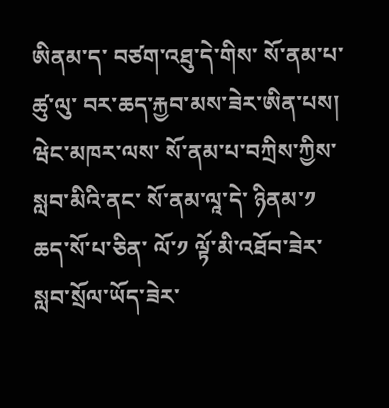ཨིནམ་ད་ བཙག་འཐུ་དེ་གིས་ སོ་ནམ་པ་ཚུ་ལུ་ བར་ཆད་རྐྱབ་མས་ཟེར་ཨིན་པས།
ཝེང་མཁར་ལས་ སོ་ནམ་པ་བཀྲིས་ཀྱིས་ སླབ་མིའི་ནང་ སོ་ནམ་ལཱ་དེ་ ཉིནམ་༡ ཆད་སོ་པ་ཅིན་ ལོ་༡ ལྟོ་མི་འཐོབ་ཟེར་ སླབ་སྲོལ་ཡོད་ཟེར་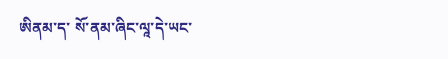ཨིནམ་ད་ སོ་ནམ་ཞིང་ལཱ་དེ་ཡང་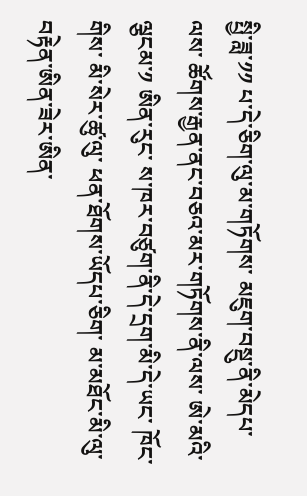སྤྱི་ཟླ་༡༡ པ་དེ་ཅིག་ལུ་མ་གཏོགས་ མཇུག་བསྡུ་ནི་མེདཔ་ལས་ ཚོགས་རྒྱན་ནང་བཅའ་མར་གཏོགས་ནི་ལས་ ཨེ་མའི་ལྕངམ་༡ ཨིན་རུང་ ས་ཁར་བཙུག་ནི་དེ་དྲག་མི་དེ་ཡང་ ཁོང་གིས་ མི་སེར་ཚུ་ལུ་ ཕན་ཐོགས་ཡོདཔ་ཅིག་ མ་མཐོང་མི་ལུ་བརྟེན་ཨིན་ཟེར་ཨིན་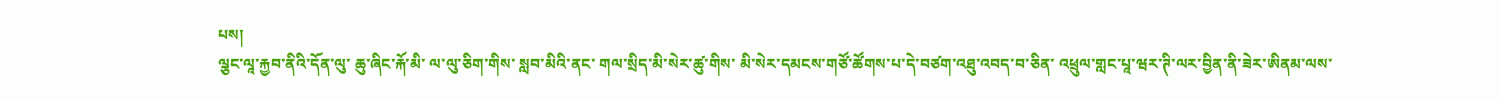པས།
ལྕང་ལཱ་རྐྱབ་ནིའི་དོན་ལུ་ ཆུ་ཞིང་རྐོ་མི་ ལ་ལུ་ཅིག་གིས་ སླབ་མིའི་ནང་ གལ་སྲིད་མི་སེར་ཚུ་གིས་ མི་སེར་དམངས་གཙོ་ཚོགས་པ་དེ་བཙག་འཐུ་འབད་བ་ཅིན་ འཕྲུལ་གླང་པཱ་ཝར་ཊི་ལར་བྱིན་ནི་ཟེར་ཨིནམ་ལས་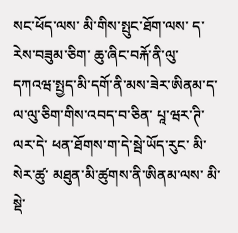སང་ཕོད་ལས་ མི་གིས་སྤུང་ཐོག་ལས་ ད་རེས་བཟུམ་ཅིག་ ཆུ་ཞིང་བརྐོ་ནི་ལུ་ དཀའཝ་སྤྱད་མི་དགོ་ནི་མས་ཟེར་ཨིནམ་ད་ ལ་ལུ་ཅིག་གིས་འབད་བ་ཅིན་ པཱ་ཝར་ཊི་ལར་དེ་ ཕན་ཐོགས་ག་དེ་སྦེ་ཡོད་རུང་ མི་སེར་ཚུ་ མཐུན་མི་ཚུགས་ནི་ཨིནམ་ལས་ མི་སྡེ་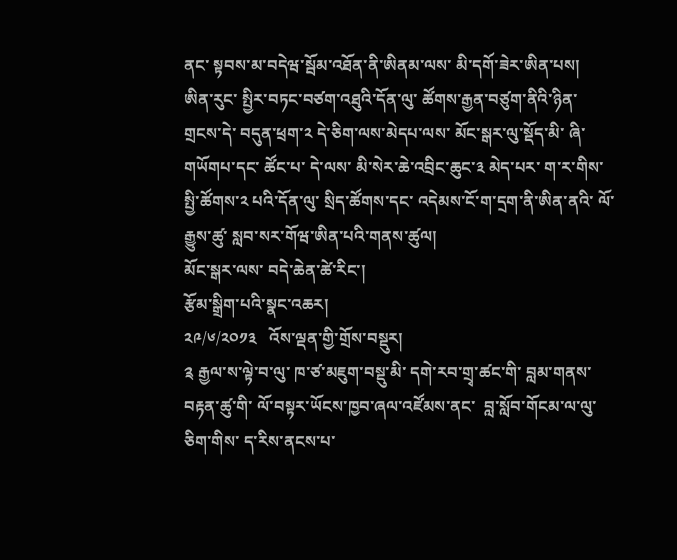ནང་ སྟབས་མ་བདེཝ་སྦོམ་འཐོན་ནི་ཨིནམ་ལས་ མི་དགོ་ཟེར་ཨིན་པས།
ཨིན་རུང་ སྤྱིར་བཏང་བཙག་འཐུའི་དོན་ལུ་ ཚོགས་རྒྱན་བཙུག་ནིའི་ཉིན་གྲངས་དེ་ བདུན་ཕྲག་༢ དེ་ཅིག་ལས་མེདཔ་ལས་ མོང་སྒར་ལུ་སྡོད་མི་ ཞི་གཡོགཔ་དང་ ཚོང་པ་ དེ་ལས་ མི་སེར་ཆེ་འབྲིང་ཆུང་༣ མེད་པར་ ག་ར་གིས་ སྤྱི་ཚོགས་༢ པའི་དོན་ལུ་ སྲིད་ཚོགས་དང་ འདེམས་ངོ་ག་དྲག་ནི་ཨིན་ནའི་ ལོ་རྒྱུས་ཚུ་ སླབ་སར་གོཝ་ཨིན་པའི་གནས་ཚུལ།
མོང་སྒར་ལས་ བདེ་ཆེན་ཚེ་རིང་།
རྩོམ་སྒྲིག་པའི་སྣང་འཆར།
༢༩/༦/༢༠༡༣   འོས་ལྡན་གྱི་གྲོས་བསྡུར།
༉ རྒྱལ་ས་ལྟེ་བ་ལུ་ ཁ་ཙ་མཇུག་བསྡུ་མི་ དགེ་རབ་གྲྭ་ཚང་གི་ བླམ་གནས་བརྟན་ཚུ་གི་ ལོ་བསྟར་ཡོངས་ཁྱབ་ཞལ་འཛོམས་ནང་  བླ་སློབ་གོངམ་ལ་ལུ་ཅིག་གིས་ ད་རིས་ནངས་པ་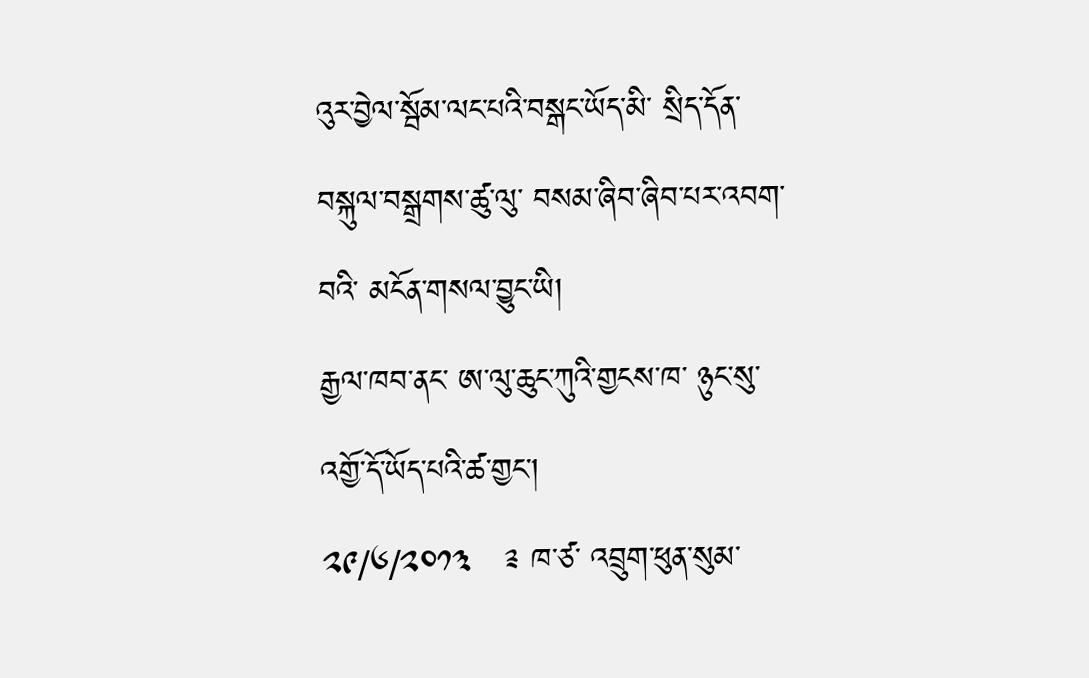འུར་བྱེལ་སྦོམ་ལང་པའི་བསྒང་ཡོད་མི་ སྲིད་དོན་བསྐུལ་བསྒྲགས་ཚུ་ལུ་ བསམ་ཞིབ་ཞིབ་པར་འབག་བའི་ མངོན་གསལ་བྱུང་ཡི།
རྒྱལ་ཁབ་ནང་ ཨ་ལུ་ཆུང་ཀུའི་གྱངས་ཁ་ ཉུང་སུ་འགྱོ་དོ་ཡོད་པའི་ཚ་གྱང་།
༢༩/༦/༢༠༡༣   ༉ ཁ་ཙ་ འབྲུག་ཕུན་སུམ་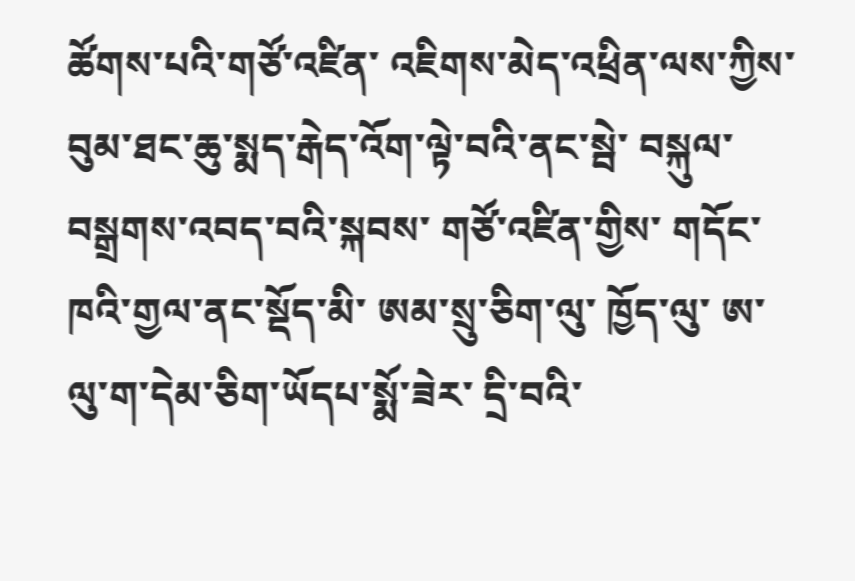ཚོགས་པའི་གཙོ་འཛིན་ འཇིགས་མེད་འཕྲིན་ལས་ཀྱིས་ བུམ་ཐང་ཆུ་སྨད་རྒེད་འོག་ལྟེ་བའི་ནང་སྦེ་ བསྐུལ་བསྒྲགས་འབད་བའི་སྐབས་ གཙོ་འཛིན་གྱིས་ གདོང་ཁའི་གྱལ་ནང་སྡོད་མི་ ཨམ་སྲུ་ཅིག་ལུ་ ཁྱོད་ལུ་ ཨ་ལུ་ག་དེམ་ཅིག་ཡོདཔ་སྨོ་ཟེར་ དྲི་བའི་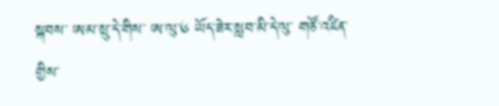སྐབས་ ཨམ་སྲུ་དེ་གིས་ ཨ་ལུ་༦ ཡོད་ཟེར་སླབ་མི་དེ་ལུ་ གཙོ་འཛིན་གྱིས་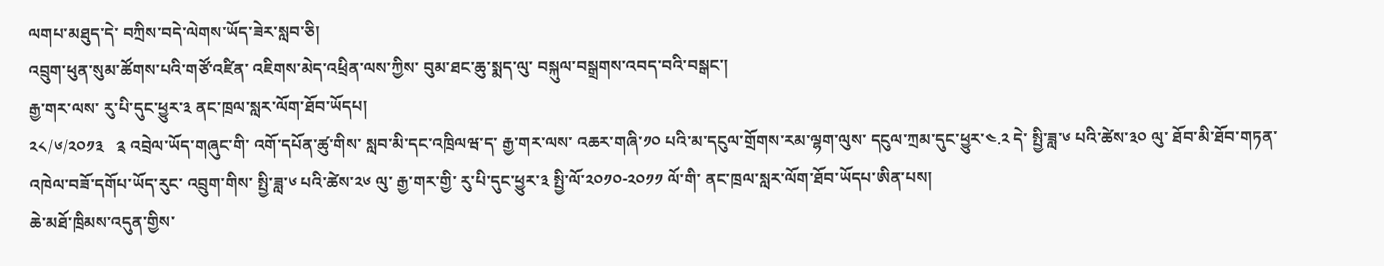ལགཔ་མཐུད་དེ་ བཀྲིས་བདེ་ལེགས་ཡོད་ཟེར་སླབ་ཅི།
འབྲུག་ཕུན་སུམ་ཚོགས་པའི་གཙོ་འཛིན་ འཇིགས་མེད་འཕྲིན་ལས་ཀྱིས་ བུམ་ཐང་ཆུ་སྨད་ལུ་ བསྐུལ་བསྒྲགས་འབད་བའི་བསྒང་།
རྒྱ་གར་ལས་ རུ་པི་དུང་ཕྱུར་༣ ནང་ཁྲལ་སླར་ལོག་ཐོབ་ཡོདཔ།
༢༨/༦/༢༠༡༣   ༉ འབྲེལ་ཡོད་གཞུང་གི་ འགོ་དཔོན་ཚུ་གིས་ སླབ་མི་དང་འཁྲིལཝ་ད་ རྒྱ་གར་ལས་ འཆར་གཞི་༡༠ པའི་མ་དངུལ་གྲོགས་རམ་ལྷག་ལུས་ དངུལ་ཀྲམ་དུང་ཕྱུར་༤.༢ དེ་ སྤྱི་ཟླ་༦ པའི་ཚེས་༣༠ ལུ་ ཐོབ་མི་ཐོབ་གཏན་འཁེལ་བཟོ་དགོཔ་ཡོད་རུང་ འབྲུག་གིས་ སྤྱི་ཟླ་༦ པའི་ཚེས་༢༦ ལུ་ རྒྱ་གར་གྱི་ རུ་པི་དུང་ཕྱུར་༣ སྤྱི་ལོ་༢༠༡༠-༢༠༡༡ ལོ་གི་ ནང་ཁྲལ་སླར་ལོག་ཐོབ་ཡོདཔ་ཨིན་པས།
ཆེ་མཐོ་ཁྲིམས་འདུན་གྱིས་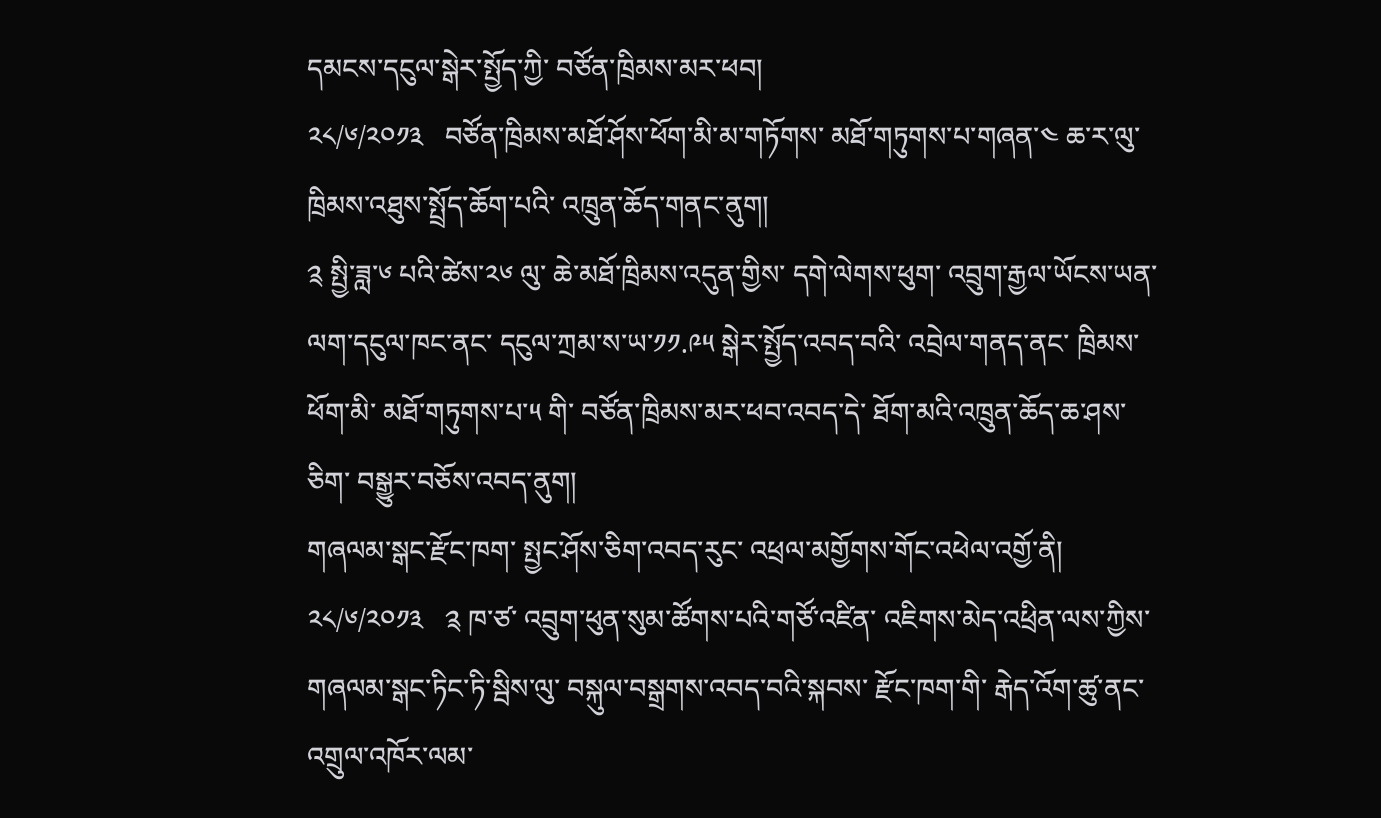དམངས་དངུལ་སྒེར་སྤྱོད་ཀྱི་ བཙོན་ཁྲིམས་མར་ཕབ།
༢༨/༦/༢༠༡༣   བཙོན་ཁྲིམས་མཐོ་ཤོས་ཕོག་མི་མ་གཏོགས་ མཐོ་གཏུགས་པ་གཞན་༤ ཆ་ར་ལུ་ ཁྲིམས་འཐུས་སྤྲོད་ཆོག་པའི་ འཁྲུན་ཆོད་གནང་ནུག།
༉ སྤྱི་ཟླ་༦ པའི་ཚེས་༢༦ ལུ་ ཆེ་མཐོ་ཁྲིམས་འདུན་གྱིས་ དགེ་ལེགས་ཕུག་ འབྲུག་རྒྱལ་ཡོངས་ཡན་ལག་དངུལ་ཁང་ནང་ དངུལ་ཀྲམ་ས་ཡ་༡༡.༩༥ སྒེར་སྤྱོད་འབད་བའི་ འབྲེལ་གནད་ནང་ ཁྲིམས་ཕོག་མི་ མཐོ་གཏུགས་པ་༥ གི་ བཙོན་ཁྲིམས་མར་ཕབ་འབད་དེ་ ཐོག་མའི་འཁྲུན་ཆོད་ཆ་ཤས་ཅིག་ བསྒྱུར་བཅོས་འབད་ནུག།
གཞལམ་སྒང་རྫོང་ཁག་ སྤྱང་ཤོས་ཅིག་འབད་རུང་ འཕྲལ་མགྱོགས་གོང་འཕེལ་འགྱོ་ནི།
༢༨/༦/༢༠༡༣   ༉ ཁ་ཙ་ འབྲུག་ཕུན་སུམ་ཚོགས་པའི་གཙོ་འཛིན་ འཇིགས་མེད་འཕྲིན་ལས་ཀྱིས་ གཞལམ་སྒང་ཏིང་ཏི་སྦིས་ལུ་ བསྐུལ་བསྒྲགས་འབད་བའི་སྐབས་ རྫོང་ཁག་གི་ རྒེད་འོག་ཚུ་ནང་ འགྲུལ་འཁོར་ལམ་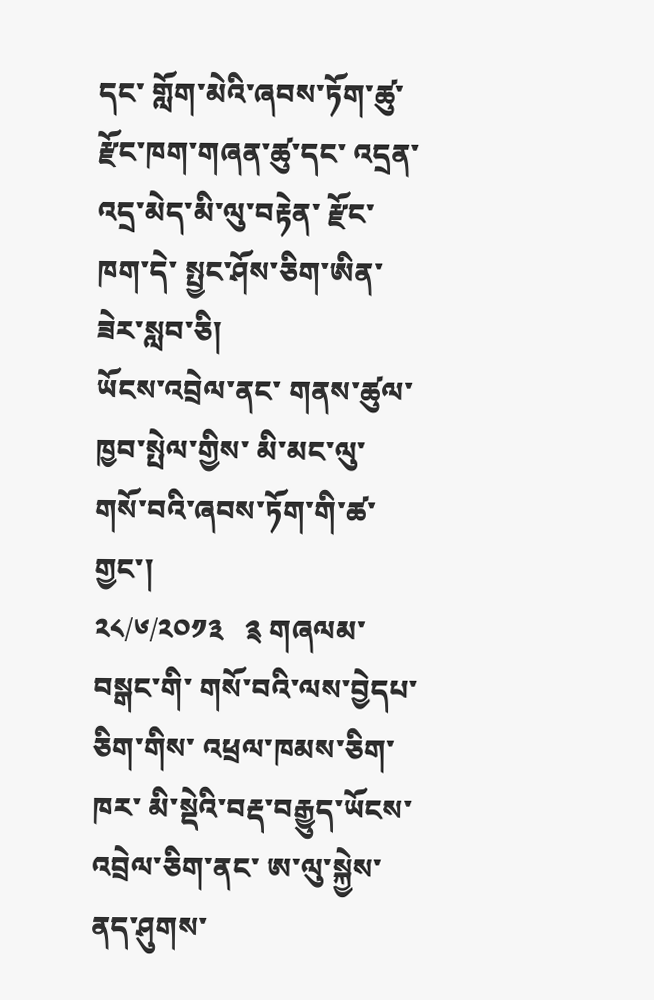དང་ གློག་མེའི་ཞབས་ཏོག་ཚུ་ རྫོང་ཁག་གཞན་ཚུ་དང་ འདྲན་འདྲ་མེད་མི་ལུ་བརྟེན་ རྫོང་ཁག་དེ་ སྤྱང་ཤོས་ཅིག་ཨིན་ཟེར་སླབ་ཅི།
ཡོངས་འབྲེལ་ནང་ གནས་ཚུལ་ཁྱབ་སྤེལ་གྱིས་ མི་མང་ལུ་ གསོ་བའི་ཞབས་ཏོག་གི་ཚ་གྱང་།
༢༨/༦/༢༠༡༣   ༉ གཞལམ་བསྒང་གི་ གསོ་བའི་ལས་བྱེདཔ་ཅིག་གིས་ འཕྲལ་ཁམས་ཅིག་ཁར་ མི་སྡེའི་བརྡ་བརྒྱུད་ཡོངས་འབྲེལ་ཅིག་ནང་ ཨ་ལུ་སྐྱེས་ནད་ཤུགས་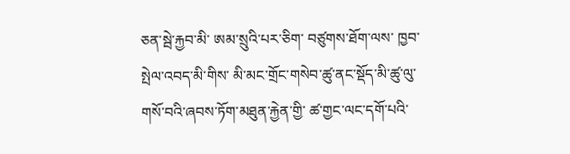ཅན་སྦེ་རྐྱབ་མི་ ཨམ་སྲུའི་པར་ཅིག་ བཙུགས་ཐོག་ལས་ ཁྱབ་སྤེལ་འབད་མི་གིས་ མི་མང་གྲོང་གསེབ་ཚུ་ནང་སྡོད་མི་ཚུ་ལུ་ གསོ་བའི་ཞབས་ཏོག་མཐུན་རྐྱེན་གྱི་ ཚ་གྱང་ལང་དགོ་པའི་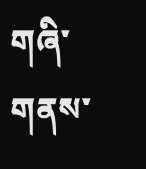གཞི་གནས་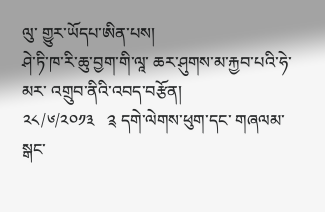ལུ་ གྱུར་ཡོདཔ་ཨིན་པས།
ཤེ་ཏི་ཁ་རི་ཆུ་བྱག་གི་ལཱ་ ཆར་ཤུགས་མ་རྐྱབ་པའི་ཧེ་མར་ འགྲུབ་ནིའི་འབད་བརྩོན།
༢༨/༦/༢༠༡༣   ༉ དགེ་ལེགས་ཕུག་དང་ གཞལམ་སྒང་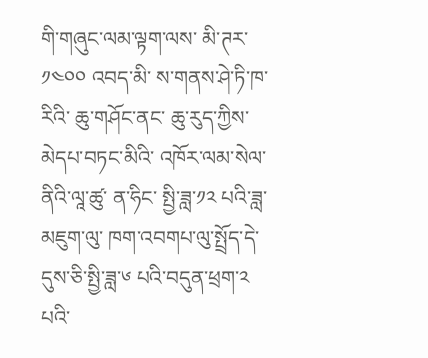གི་གཞུང་ལམ་ལྟག་ལས་ མི་ཊར་༡༤༠༠ འབད་མི་ ས་གནས་ཤེ་ཏི་ཁ་རིའི་ ཆུ་གཤོང་ནང་ ཆུ་རུད་ཀྱིས་མེདཔ་བཏང་མིའི་ འཁོར་ལམ་སེལ་ནིའི་ལཱ་ཚུ་ ན་ཧིང་ སྤྱི་ཟླ་༡༢ པའི་ཟླ་མཇུག་ལུ་ ཁག་འབགཔ་ལུ་སྤྲོད་དེ་ དུས་ཅི་སྤྱི་ཟླ་༦ པའི་བདུན་ཕྲག་༢ པའི་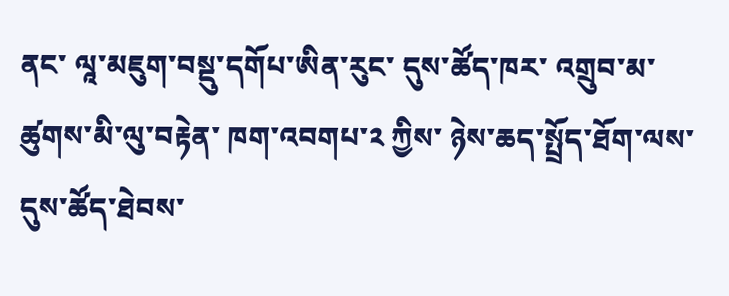ནང་ ལཱ་མཇུག་བསྡུ་དགོཔ་ཨིན་རུང་ དུས་ཚོད་ཁར་ འགྲུབ་མ་ཚུགས་མི་ལུ་བརྟེན་ ཁག་འབགཔ་༢ ཀྱིས་ ཉེས་ཆད་སྤྲོད་ཐོག་ལས་ དུས་ཚོད་ཐེབས་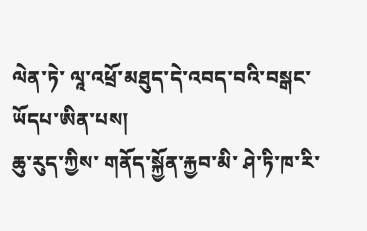ལེན་ཏེ་ ལཱ་འཕྲོ་མཐུད་དེ་འབད་བའི་བསྒང་ཡོདཔ་ཨིན་པས།
ཆུ་རུད་ཀྱིས་ གནོད་སྐྱོན་རྐྱབ་མི་ ཤེ་ཏི་ཁ་རི་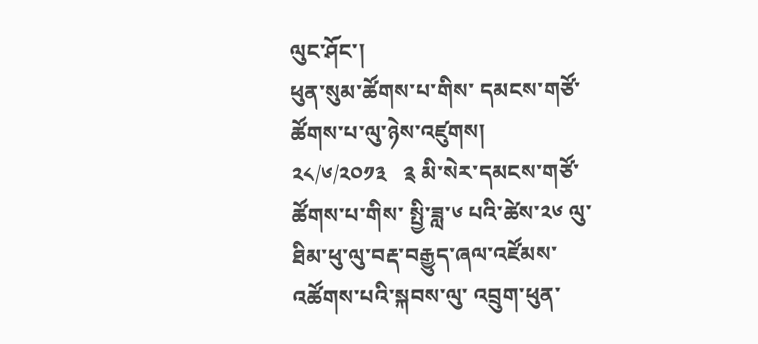ལུང་ཤོང་།
ཕུན་སུམ་ཚོགས་པ་གིས་ དམངས་གཙོ་ཚོགས་པ་ལུ་ཉེས་འཛུགས།
༢༨/༦/༢༠༡༣   ༉ མི་སེར་དམངས་གཙོ་ཚོགས་པ་གིས་ སྤྱི་ཟླ་༦ པའི་ཚེས་༢༦ ལུ་ ཐིམ་ཕུ་ལུ་བརྡ་བརྒྱུད་ཞལ་འཛོམས་འཚོགས་པའི་སྐབས་ལུ་ འབྲུག་ཕུན་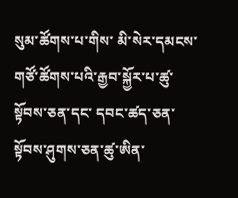སུམ་ཚོགས་པ་གིས་ མི་སེར་དམངས་གཙོ་ཚོགས་པའི་རྒྱབ་སྐྱོར་པ་ཚུ་ སྟོབས་ཅན་དང་ དབང་ཚད་ཅན་ སྟོབས་ཤུགས་ཅན་ཚུ་ཨིན་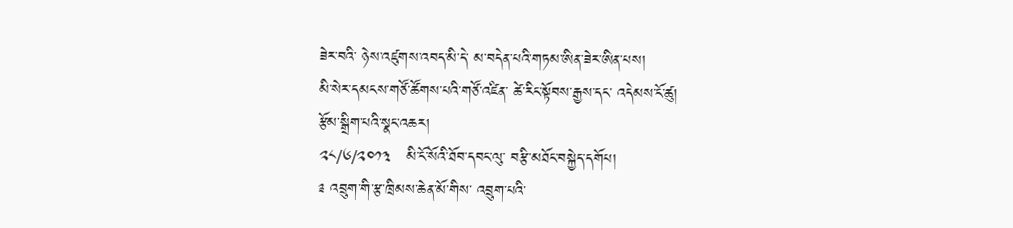ཟེར་བའི་ ཉེས་འཛུགས་འབད་མི་དེ་ མ་བདེན་པའི་གཏམ་ཨིན་ཟེར་ཨིན་པས།
མི་སེར་དམངས་གཙོ་ཚོགས་པའི་གཙོ་འཛིན་ ཚེ་རིང་སྟོབས་རྒྱས་དང་ འདེམས་ངོ་ཚུ།
རྩོམ་སྒྲིག་པའི་སྣང་འཆར།
༢༨/༦/༢༠༡༣   མི་ངོ་སོའི་ཐོབ་དབང་ལུ་ བརྩི་མཐོང་བསྐྱེད་དགོཔ།
༉ འབྲུག་གི་རྩ་ཁྲིམས་ཆེན་མོ་གིས་ འབྲུག་པའི་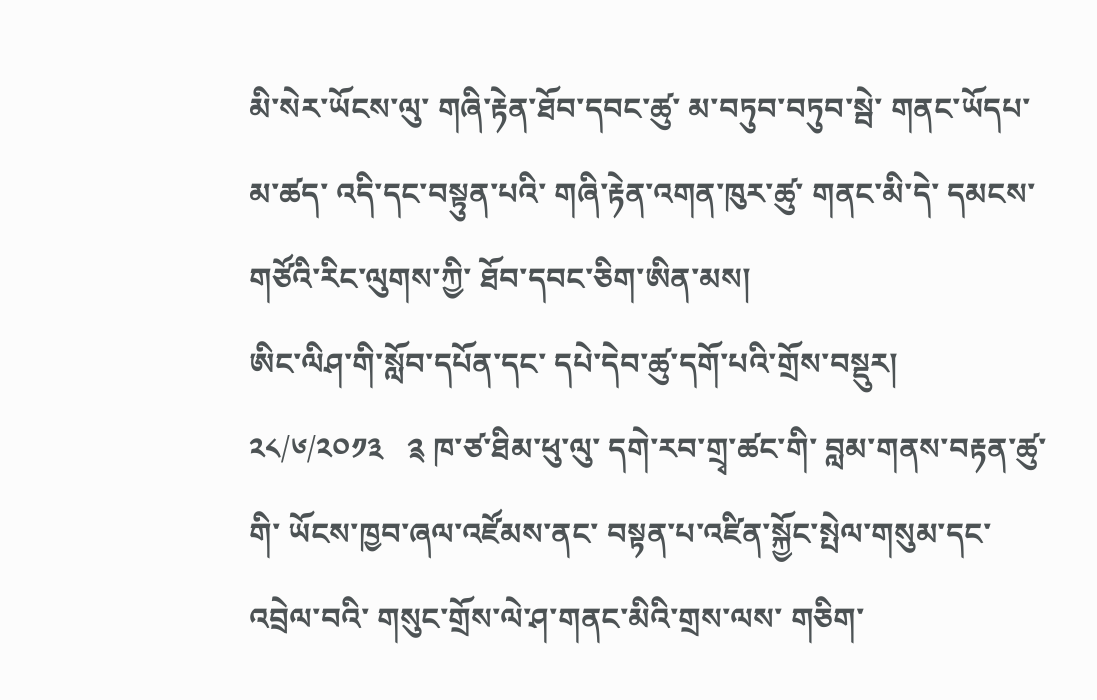མི་སེར་ཡོངས་ལུ་ གཞི་རྟེན་ཐོབ་དབང་ཚུ་ མ་བཏུབ་བཏུབ་སྦེ་ གནང་ཡོདཔ་མ་ཚད་ འདི་དང་བསྟུན་པའི་ གཞི་རྟེན་འགན་ཁུར་ཚུ་ གནང་མི་དེ་ དམངས་གཙོའི་རིང་ལུགས་ཀྱི་ ཐོབ་དབང་ཅིག་ཨིན་མས།
ཨིང་ལིཤ་གི་སློབ་དཔོན་དང་ དཔེ་དེབ་ཚུ་དགོ་པའི་གྲོས་བསྡུར།
༢༨/༦/༢༠༡༣   ༉ ཁ་ཙ་ཐིམ་ཕུ་ལུ་ དགེ་རབ་གྲྭ་ཚང་གི་ བླམ་གནས་བརྟན་ཚུ་གི་ ཡོངས་ཁྱབ་ཞལ་འཛོམས་ནང་ བསྟན་པ་འཛིན་སྐྱོང་སྤེལ་གསུམ་དང་འབྲེལ་བའི་ གསུང་གྲོས་ལེ་ཤ་གནང་མིའི་གྲས་ལས་ གཅིག་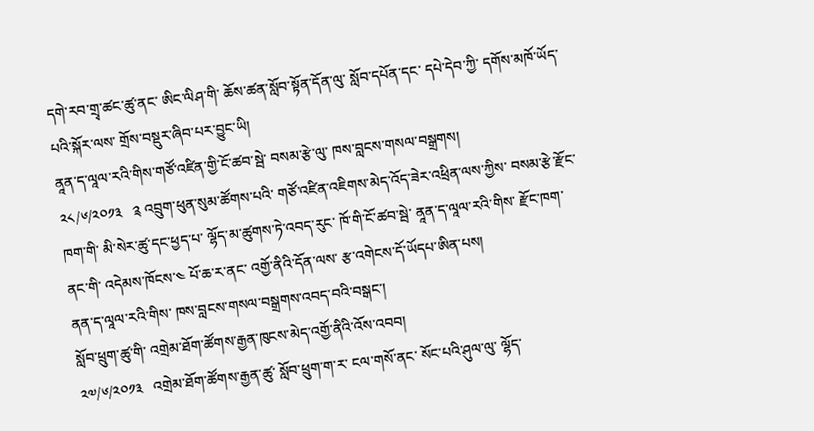དགེ་རབ་གྲྭ་ཚང་ཚུ་ནང་ ཨིང་ལིཤ་གི་ ཆོས་ཚན་སློབ་སྟོན་དོན་ལུ་ སློབ་དཔོན་དང་ དཔེ་དེབ་ཀྱི་ དགོས་མཁོ་ཡོད་པའི་སྐོར་ལས་ གྲོས་བསྡུར་ཞིབ་པར་བྱུང་ཡི།
ནཱན་ད་ལཱལ་རའི་གིས་གཙོ་འཛིན་གྱི་ངོ་ཚབ་སྦེ་ བསམ་རྩེ་ལུ་ ཁས་བླངས་གསལ་བསྒྲགས།
༢༨/༦/༢༠༡༣   ༉ འབྲུག་ཕུན་སུམ་ཚོགས་པའི་ གཙོ་འཛིན་འཇིགས་མེད་འོད་ཟེར་འཕྲིན་ལས་ཀྱིས་ བསམ་རྩེ་རྫོང་ཁག་གི་ མི་སེར་ཚུ་དང་ཕྱད་པ་ ལྷོད་མ་ཚུགས་ཏེ་འབད་རུང་ ཁོ་གི་ངོ་ཚབ་སྦེ་ ནཱན་ད་ལཱལ་རའི་གིས་ རྫོང་ཁག་ནང་གི་ འདེམས་ཁོངས་༤ པོ་ཆ་ར་ནང་ འགྱོ་ནིའི་དོན་ལས་ རྩ་འགེངས་དོ་ཡོདཔ་ཨིན་པས།
ནན་ད་ལཱལ་རའི་གིས་ ཁས་བླངས་གསལ་བསྒྲགས་འབད་བའི་བསྒང་།
སློབ་ཕྲུག་ཚུ་གི་ འགྲེམ་ཐོག་ཚོགས་རྒྱན་ཁུངས་མེད་འགྱོ་ནིའི་འོས་འབབ།
༢༧/༦/༢༠༡༣   འགྲེམ་ཐོག་ཚོགས་རྒྱན་ཚུ་ སློབ་ཕྲུག་ག་ར་ ངལ་གསོ་ནང་ སོང་པའི་ཤུལ་ལུ་ ལྷོད་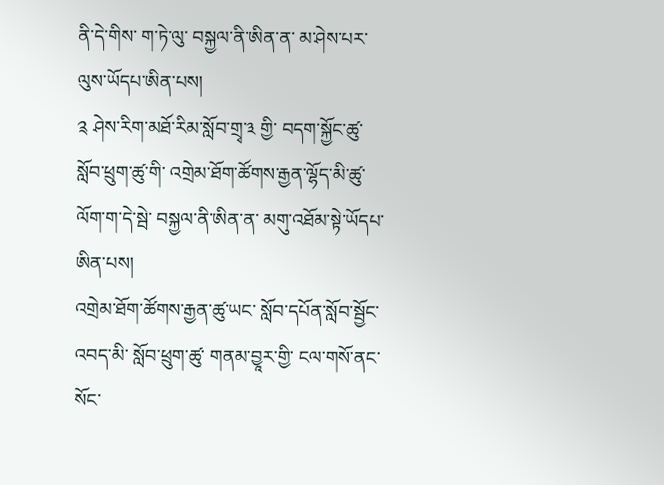ནི་དེ་གིས་ ག་ཏེ་ལུ་ བསྐྱལ་ནི་ཨིན་ན་ མ་ཤེས་པར་ ལུས་ཡོདཔ་ཨིན་པས།
༉ ཤེས་རིག་མཐོ་རིམ་སློབ་གྲྭ་༣ གྱི་ བདག་སྐྱོང་ཚུ་ སློབ་ཕྲུག་ཚུ་གི་ འགྲེམ་ཐོག་ཚོགས་རྒྱན་ལྷོད་མི་ཚུ་ ལོག་ག་དེ་སྦེ་ བསྐྱལ་ནི་ཨིན་ན་ མགུ་འཐོམ་སྟེ་ཡོདཔ་ཨིན་པས།
འགྲེམ་ཐོག་ཚོགས་རྒྱན་ཚུ་ཡང་ སློབ་དཔོན་སློབ་སྦྱོང་འབད་མི་ སློབ་ཕྲུག་ཚུ་ གནམ་བྱཱར་གྱི་ ངལ་གསོ་ནང་སོང་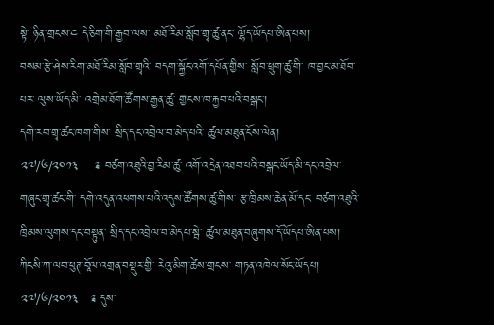སྟེ་ ཉིན་གྲངས་༤ དེ་ཅིག་གི་རྒྱབ་ལས་ མཐོ་རིམ་སློབ་གྲྭ་ཚུ་ནང་ ལྷོད་ཡོདཔ་ཨིན་པས།
བསམ་རྩེ་ཤེས་རིག་མཐོ་རིམ་སློབ་གྲྭའི་ བདག་སྐྱོང་འགོ་དཔོན་གྱིས་ སློབ་ཕྲུག་ཚུ་གི་ ཁ་བྱང་མ་ཐོབ་པར་ ལུས་ཡོད་མི་ འགྲེམ་ཐོག་ཚོགས་རྒྱན་ཚུ་ གྱངས་ཁ་རྐྱབ་པའི་བསྒང་།
དགེ་རབ་གྲྭ་ཚང་ཁག་གིས་ སྲིད་དང་འབྲེལ་བ་མེད་པའི་ ཚུལ་མཐུན་ངོས་ལེན།
༢༧/༦/༢༠༡༣    ༉ བཙག་འཐུའི་བྱ་རིམ་ཚུ་ འགོ་འདྲེན་འཐབ་པའི་བསྒང་ཡོད་མི་དང་འབྲེལ་ གཞུང་གྲྭ་ཚང་གི་ དགེ་འདུན་འཕགས་པའི་འདུས་ཚོགས་ཚུ་གིས་ རྩ་ཁྲིམས་ཆེན་མོ་དང་ བཙག་འཐུའི་ཁྲིམས་ལུགས་དང་བསྟུན་ སྲིད་དང་འབྲེལ་བ་མེདཔ་སྦེ་ ཚུལ་མཐུན་བཞུགས་དོ་ཡོདཔ་ཨིན་པས།
ཀིངསི་ཀ་ལབ་ཕུཊ་བཱོལ་འགྲན་བསྡུར་གྱི་ རེའུ་མིག་ཚེས་གྲངས་ གཏན་འཁེལ་སོང་ཡོདཔ།
༢༧/༦/༢༠༡༣   ༉ དུས་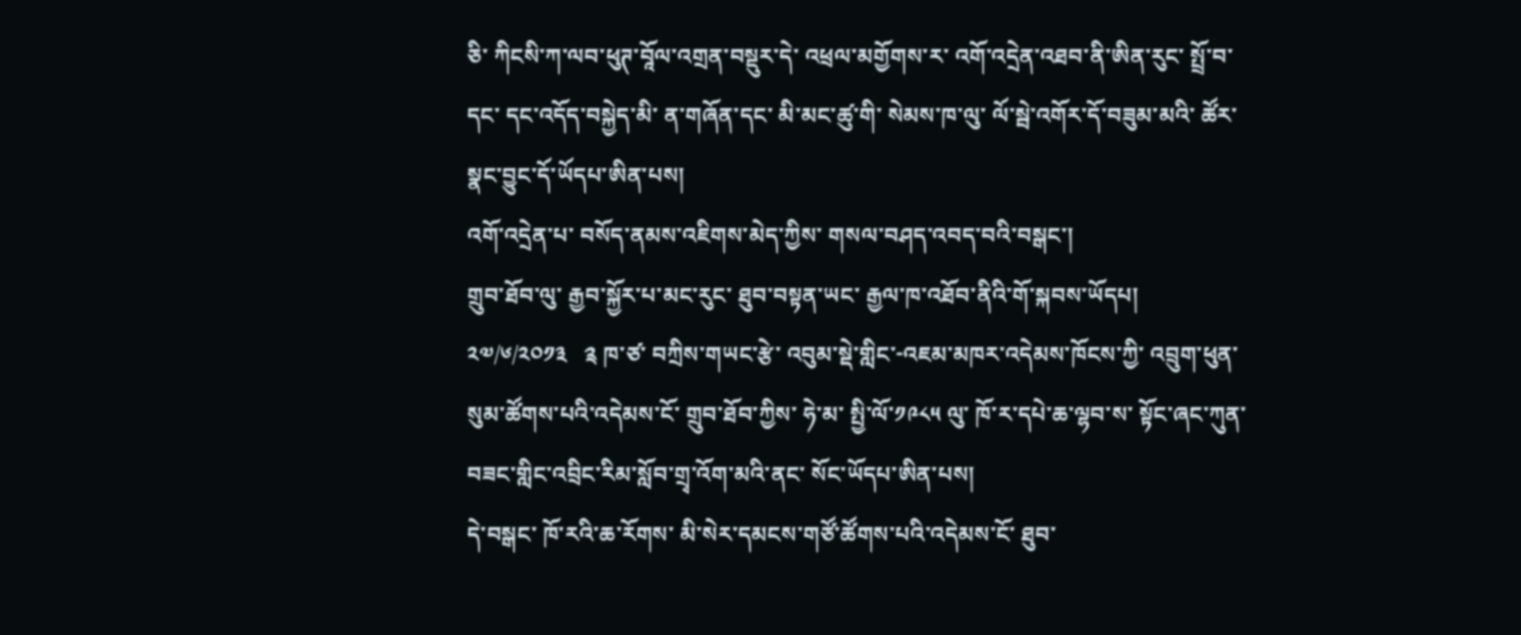ཅི་ ཀིངསི་ཀ་ལབ་ཕུཊ་བཱོལ་འགྲན་བསྡུར་དེ་ འཕྲལ་མགྱོགས་ར་ འགོ་འདྲེན་འཐབ་ནི་ཨིན་རུང་ སྤྲོ་བ་དང་ དང་འདོད་བསྐྱེད་མི་ ན་གཞོན་དང་ མི་མང་ཚུ་གི་ སེམས་ཁ་ལུ་ ལོ་སྦེ་འགོར་དོ་བཟུམ་མའི་ ཚོར་སྣང་བྱུང་དོ་ཡོདཔ་ཨིན་པས།
འགོ་འདྲེན་པ་ བསོད་ནམས་འཇིགས་མེད་ཀྱིས་ གསལ་བཤད་འབད་བའི་བསྒང་།
གྲུབ་ཐོབ་ལུ་ རྒྱབ་སྐྱོར་པ་མང་རུང་ ཐུབ་བསྟན་ཡང་ རྒྱལ་ཁ་འཐོབ་ནིའི་གོ་སྐབས་ཡོདཔ།
༢༧/༦/༢༠༡༣   ༉ ཁ་ཙ་ བཀྲིས་གཡང་རྩེ་ འབུམ་སྡེ་གླིང་-འཇམ་མཁར་འདེམས་ཁོངས་ཀྱི་ འབྲུག་ཕུན་སུམ་ཚོགས་པའི་འདེམས་ངོ་ གྲུབ་ཐོབ་ཀྱིས་ ཧེ་མ་ སྤྱི་ལོ་༡༩༨༥ ལུ་ ཁོ་ར་དཔེ་ཆ་ལྷབ་ས་ སྟོང་ཞང་ཀུན་བཟང་གླིང་འབྲིང་རིམ་སློབ་གྲྭ་འོག་མའི་ནང་ སོང་ཡོདཔ་ཨིན་པས།
དེ་བསྒང་ ཁོ་རའི་ཆ་རོགས་ མི་སེར་དམངས་གཙོ་ཚོགས་པའི་འདེམས་ངོ་ ཐུབ་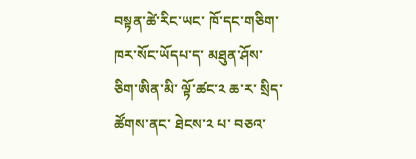བསྟན་ཚེ་རིང་ཡང་ ཁོ་དང་གཅིག་ཁར་སོང་ཡོདཔ་ད་ མཐུན་ཤོས་ཅིག་ཨིན་མི་ ལྟོ་ཚང་༢ ཆ་ར་ སྲིད་ཚོགས་ནང་ ཐེངས་༢ པ་ བཅའ་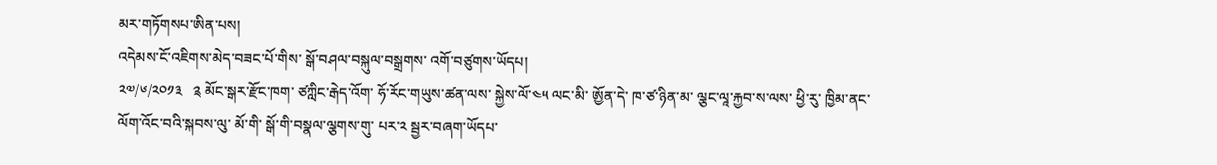མར་གཏོགསཔ་ཨིན་པས།
འདེམས་ངོ་འཇིགས་མེད་བཟང་པོ་གིས་ སྒོ་བཤལ་བསྐུལ་བསྒྲགས་ འགོ་བཙུགས་ཡོདཔ།
༢༧/༦/༢༠༡༣   ༉ མོང་སྒར་རྫོང་ཁག་ ཙཀླིང་རྒེད་འོག་ ཧོ་རོང་གཡུས་ཚན་ལས་ སྐྱེས་ལོ་༤༥ ལང་མི་ ཨྱོན་དེ་ ཁ་ཙ་ཉིན་མ་ ལྕང་ལཱ་རྐྱབ་ས་ལས་ ཕྱི་རུ་ ཁྱིམ་ནང་ལོག་འོང་བའི་སྐབས་ལུ་ མོ་གི་ སྒོ་གི་བསྣལ་ལྕགས་གུ་ པར་༢ སྦྱར་བཞག་ཡོདཔ་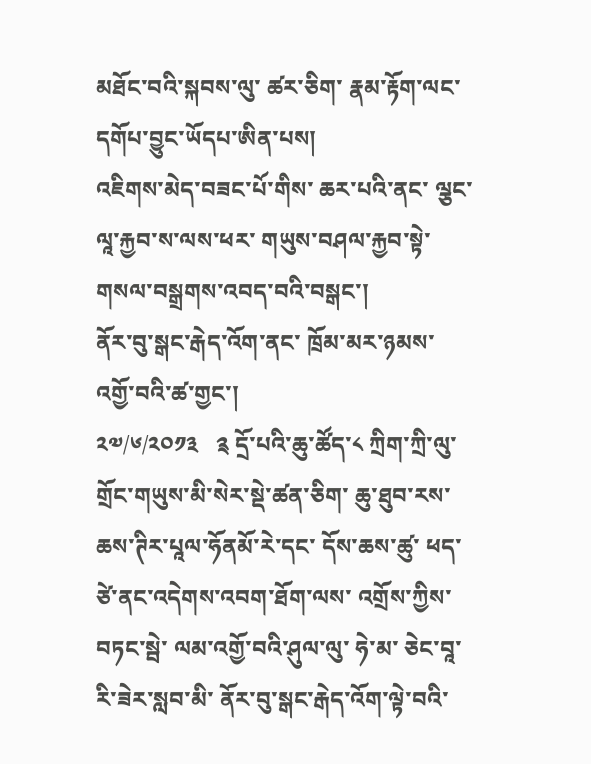མཐོང་བའི་སྐབས་ལུ་ ཚར་ཅིག་ རྣམ་རྟོག་ལང་དགོཔ་བྱུང་ཡོདཔ་ཨིན་པས།
འཇིགས་མེད་བཟང་པོ་གིས་ ཆར་པའི་ནང་ ལྕང་ལཱ་རྐྱབ་ས་ལས་ཕར་ གཡུས་བཤལ་རྐྱབ་སྟེ་ གསལ་བསྒྲགས་འབད་བའི་བསྒང་།
ནོར་བུ་སྒང་རྒེད་འོག་ནང་ ཁྲོམ་མར་ཉམས་འགྱོ་བའི་ཚ་གྱང་།
༢༧/༦/༢༠༡༣   ༉ དྲོ་པའི་ཆུ་ཚོད་༨ ཀྲིག་ཀྲི་ལུ་ གྲོང་གཡུས་མི་སེར་སྡེ་ཚན་ཅིག་ ཆུ་ཐུབ་རས་ཆས་ཊིར་པཱལ་ཧོནམོ་རེ་དང་ དོས་ཆས་ཚུ་ ཕད་ཙེ་ནང་འདེགས་འབག་ཐོག་ལས་ འགྲོས་ཀྱིས་བཏང་སྦེ་ ལམ་འགྱོ་བའི་ཤུལ་ལུ་ ཧེ་མ་ ཅེང་བཱ་རི་ཟེར་སླབ་མི་ ནོར་བུ་སྒང་རྒེད་འོག་ལྟེ་བའི་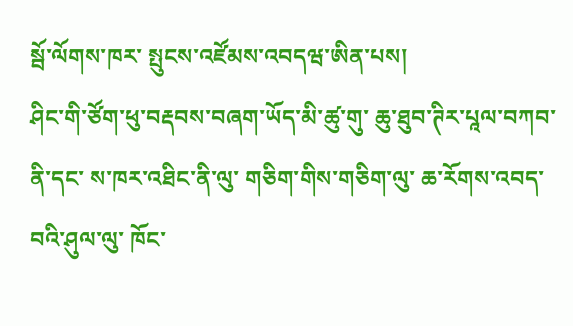སྦོ་ལོགས་ཁར་ སྤུངས་འཛོམས་འབདཝ་ཨིན་པས།
ཤིང་གི་ཙོག་ཕུ་བརྡབས་བཞག་ཡོད་མི་ཚུ་གུ་ ཆུ་ཐུབ་ཊིར་པཱལ་བཀབ་ནི་དང་ ས་ཁར་འཐིང་ནི་ལུ་ གཅིག་གིས་གཅིག་ལུ་ ཆ་རོགས་འབད་བའི་ཤུལ་ལུ་ ཁོང་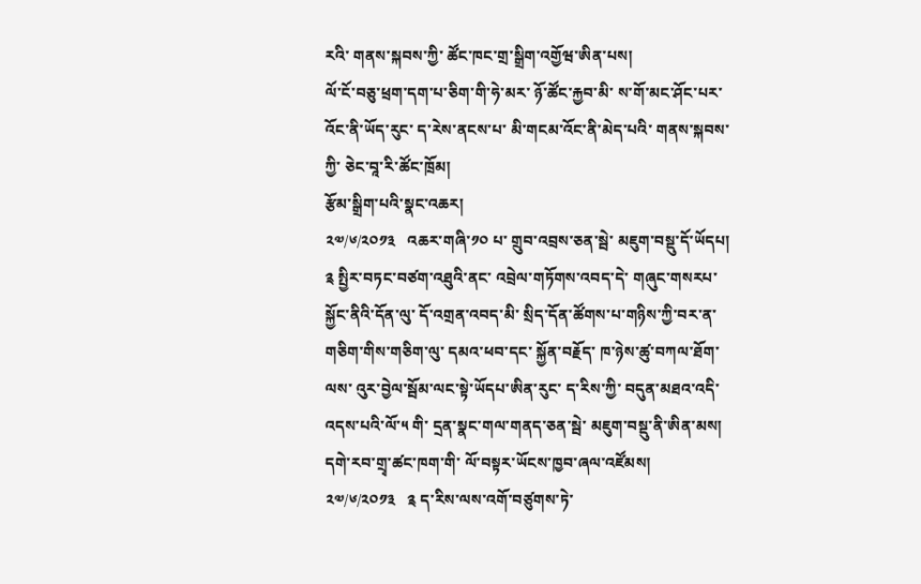རའི་ གནས་སྐབས་ཀྱི་ ཚོང་ཁང་གྲ་སྒྲིག་འགྱོཝ་ཨིན་པས།
ལོ་ངོ་བཅུ་ཕྲག་དག་པ་ཅིག་གི་ཧེ་མར་ ཉོ་ཚོང་རྐྱབ་མི་ ས་གོ་མང་ཤོང་པར་ འོང་ནི་ཡོད་རུང་ ད་རེས་ནངས་པ་ མི་གངམ་འོང་ནི་མེད་པའི་ གནས་སྐབས་ཀྱི་ ཅེང་བཱ་རི་ཚོང་ཁྲོམ།
རྩོམ་སྒྲིག་པའི་སྣང་འཆར།
༢༧/༦/༢༠༡༣   འཆར་གཞི་༡༠ པ་ གྲུབ་འབྲས་ཅན་སྦེ་ མཇུག་བསྡུ་དོ་ཡོདཔ།
༉ སྤྱིར་བཏང་བཙག་འཐུའི་ནང་ འབྲེལ་གཏོགས་འབད་དེ་ གཞུང་གསརཔ་སྐྱོང་ནིའི་དོན་ལུ་ དོ་འགྲན་འབད་མི་ སྲིད་དོན་ཚོགས་པ་གཉིས་ཀྱི་བར་ན་ གཅིག་གིས་གཅིག་ལུ་ དམའ་ཕབ་དང་ སྐྱོན་བརྗོད་ ཁ་ཉེས་ཚུ་བཀལ་ཐོག་ལས་ འུར་བྱེལ་སྦོམ་ལང་སྟེ་ཡོདཔ་ཨིན་རུང་ ད་རིས་ཀྱི་ བདུན་མཐའ་འདི་ འདས་པའི་ལོ་༥ གི་ དྲན་སྣང་གལ་གནད་ཅན་སྦེ་ མཇུག་བསྡུ་ནི་ཨིན་མས།
དགེ་རབ་གྲྭ་ཚང་ཁག་གི་ ལོ་བསྟར་ཡོངས་ཁྱབ་ཞལ་འཛོམས།
༢༧/༦/༢༠༡༣   ༉ ད་རིས་ལས་འགོ་བཙུགས་ཏེ་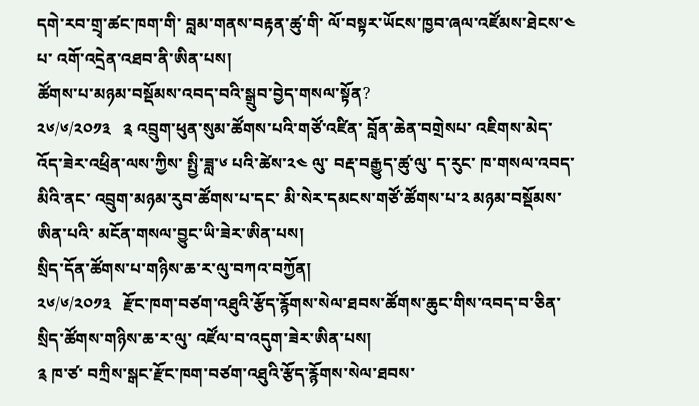དགེ་རབ་གྲྭ་ཚང་ཁག་གི་ བླམ་གནས་བརྟན་ཚུ་གི་ ལོ་བསྟར་ཡོངས་ཁྱབ་ཞལ་འཛོམས་ཐེངས་༤ པ་ འགོ་འདྲེན་འཐབ་ནི་ཨིན་པས།
ཚོགས་པ་མཉམ་བསྡོམས་འབད་བའི་སྒྲུབ་བྱེད་གསལ་སྟོན?
༢༦/༦/༢༠༡༣   ༉ འབྲུག་ཕུན་སུམ་ཚོགས་པའི་གཙོ་འཛིན་ བློན་ཆེན་བགྲེསཔ་ འཇིགས་མེད་འོད་ཟེར་འཕྲིན་ལས་ཀྱིས་ སྤྱི་ཟླ་༦ པའི་ཚེས་༢༤ ལུ་ བརྡ་བརྒྱུད་ཚུ་ལུ་ ད་རུང་ ཁ་གསལ་འབད་མིའི་ནང་ འབྲུག་མཉམ་རུབ་ཚོགས་པ་དང་ མི་སེར་དམངས་གཙོ་ཚོགས་པ་༢ མཉམ་བསྡོམས་ཨིན་པའི་ མངོན་གསལ་བྱུང་ཡི་ཟེར་ཨིན་པས།
སྲིད་དོན་ཚོགས་པ་གཉིས་ཆ་ར་ལུ་བཀའ་བཀྱོན།
༢༦/༦/༢༠༡༣   རྫོང་ཁག་བཙག་འཐུའི་རྩོད་རྙོགས་སེལ་ཐབས་ཚོགས་ཆུང་གིས་འབད་བ་ཅིན་ སྲིད་ཚོགས་གཉིས་ཆ་ར་ལུ་ འཛོལ་བ་འདུག་ཟེར་ཨིན་པས།
༉ ཁ་ཙ་ བཀྲིས་སྒང་རྫོང་ཁག་བཙག་འཐུའི་རྩོད་རྙོགས་སེལ་ཐབས་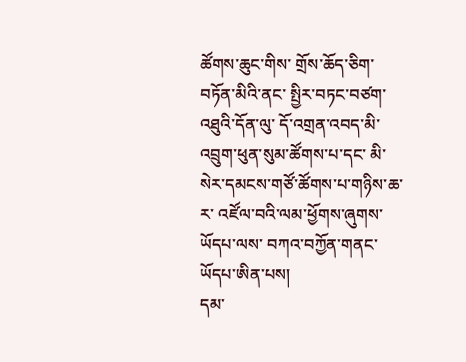ཚོགས་ཆུང་གིས་ གྲོས་ཆོད་ཅིག་ བཏོན་མིའི་ནང་ སྤྱིར་བཏང་བཙག་འཐུའི་དོན་ལུ་ དོ་འགྲན་འབད་མི་ འབྲུག་ཕུན་སུམ་ཚོགས་པ་དང་ མི་སེར་དམངས་གཙོ་ཚོགས་པ་གཉིས་ཆ་ར་ འཛོལ་བའི་ལམ་ཕྱོགས་ཞུགས་ཡོདཔ་ལས་ བཀའ་བཀྱོན་གནང་ཡོདཔ་ཨིན་པས།
དམ་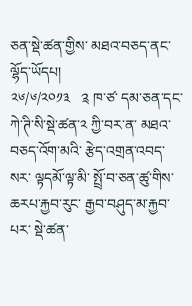ཅན་སྡེ་ཚན་གྱིས་ མཐའ་བཅད་ནང་ལྷོད་ཡོདཔ།
༢༦/༦/༢༠༡༣   ༉ ཁ་ཙ་ དམ་ཅན་དང་ ཀེ་ཊི་སི་སྡེ་ཚན་༢ ཀྱི་བར་ན་ མཐའ་བཅད་འོག་མའི་ རྩེད་འགྲན་འབད་སར་ ལྟདམོ་ལྟ་མི་ སྤྲོ་བ་ཅན་ཚུ་གིས་ ཆརཔ་རྐྱབ་རུང་ རྒྱབ་བཤུད་མ་རྐྱབ་པར་ སྡེ་ཚན་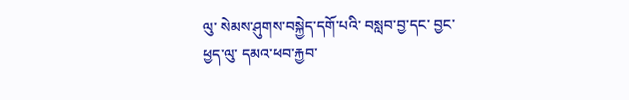ལུ་ སེམས་ཤུགས་བསྐྱེད་དགོ་པའི་ བསླབ་བྱ་དང་ བྱང་ཕྱད་ལུ་ དམའ་ཕབ་རྐྱབ་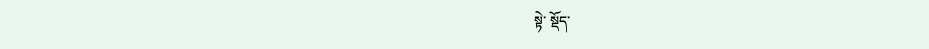སྟེ་ སྡོད་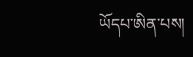ཡོདཔ་ཨིན་པས།